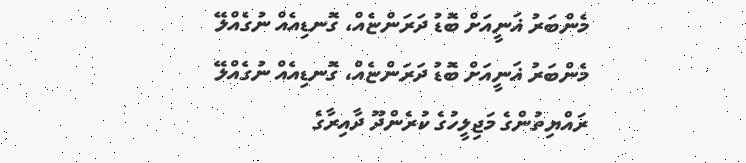މެންބަރު ޣަނީއަށް ބޮޑު ދަރަންޏެއް، ގޮނޑިއެއް ނުގެއްލޭ
މެންބަރު ޣަނީއަށް ބޮޑު ދަރަންޏެއް، ގޮނޑިއެއް ނުގެއްލޭ
ރައްޔިތުންގެ މަޖިލީހުގެ ކުރެންދޫ ދާއިރާގެ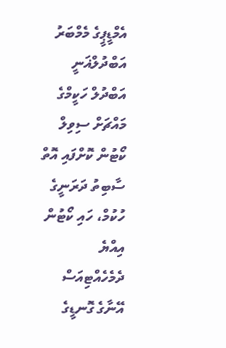އެމްޑީޕީގެ މެމްބަރު އަބްދުލްޣަނީ އަބްދުލް ހަކީމްގެ މައްޗަށް ސިވިލް ކޯޓުން ކޮށްފައި އޮތް ސާބިތު ދަރަނީގެ ހުކުމް، ހައި ކޯޓުން އިއްޔެ ދެމެހެއްޓިއަސް އޭނާގެ ގޮނޑީގެ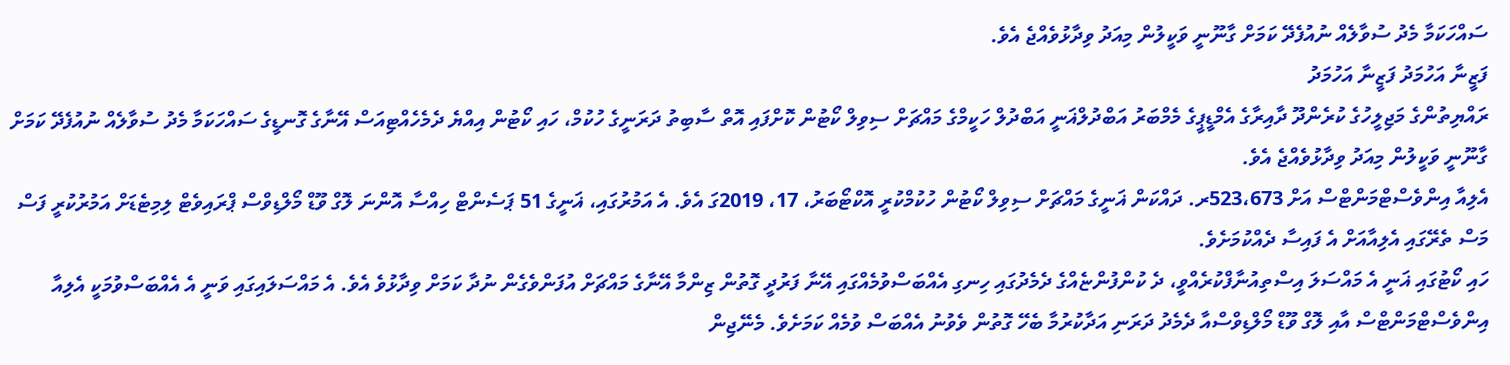ސައްހަކަމާ މެދު ސުވާލެއް ނުއުފެދޭ ކަމަށް ގާނޫނީ ވަކީލުން މިއަދު ވިދާޅުވެއްޖެ އެވެ.
ފަޒީނާ އަހުމަދު ފަޒީނާ އަހުމަދު
ރައްޔިތުންގެ މަޖިލީހުގެ ކުރެންދޫ ދާއިރާގެ އެމްޑީޕީގެ މެމްބަރު އަބްދުލްޣަނީ އަބްދުލް ހަކީމްގެ މައްޗަށް ސިވިލް ކޯޓުން ކޮށްފައި އޮތް ސާބިތު ދަރަނީގެ ހުކުމް، ހައި ކޯޓުން އިއްޔެ ދެމެހެއްޓިއަސް އޭނާގެ ގޮނޑީގެ ސައްހަކަމާ މެދު ސުވާލެއް ނުއުފެދޭ ކަމަށް ގާނޫނީ ވަކީލުން މިއަދު ވިދާޅުވެއްޖެ އެވެ.
އެލިއާ އިންވެސްޓްމަންޓްސް އަށް 523،673ރ. ދައްކަން ޣަނީގެ މައްޗަށް ސިވިލް ކޯޓުން ހުކުމްކުރީ އޮކްޓޯބަރު، 17، 2019ގަ އެވެ. އެ އަމުރުގައި، ޣަނީގެ 51 ޕަސެންޓް ހިއްސާ އޮންނަ ލޮގް ވޫޑް މޯލްޑިވްސް ޕްރައިވެޓް ލިމިޓެޑަށް އަމުރުކުރީ ފަސް މަސް ތެރޭގައި އެލިއާއަށް އެ ފައިސާ ދެއްކުމަށެވެ.
ހައި ކޯޓުގައި ޣަނީ އެ މައްސަލަ އިސްތިއުނާފްކުރެއްވީ، ދެ ކުންފުންޏެއްގެ ދެމެދުގައި ހިނގި އެއްބަސްވުމެއްގައި އޭނާ ފަރުދީ ގޮތުން ޒިންމާ އޭނާގެ މައްޗަށް އުފަންވެގެން ނުދާ ކަމަށް ވިދާޅުވެ އެވެ. އެ މައްސަލައިގައި ވަނީ އެ އެއްބަސްވުމަކީ އެލިއާ އިންވެސްޓްމަންޓްސް އާއި ލޮގް ވޫޑް މޯލްޑިވްސްއާ ދެމެދު ދަރަނި އަދާކުރުމާ ބެހޭ ގޮތުން ވެވުނު އެއްބަސް ވުމެއް ކަމަށެވެ. މެނޭޖިން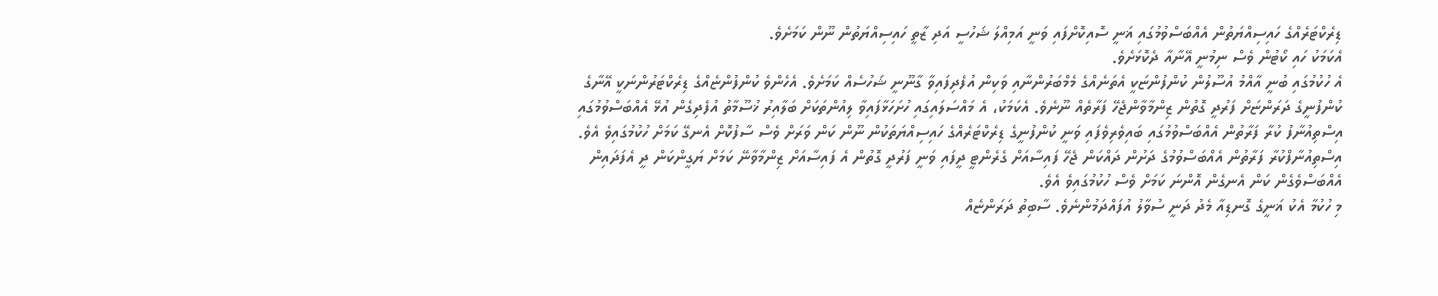ޑިރެކްޓަރެއްގެ ހައިސިއްޔަތުން އެއްބަސްވުމުގައި ޣަނީ ސޮއިކޮށްފައި ވަނީ އަމިއްލަ ޝަހުސީ އަދި ޒާތީ ހައިސިއްޔަތުން ނޫން ކަމަށެވެ.
އެކަމަކު ހައި ކޯޓުން ވެސް ނިމުނީ އޭނާއާ ދެކޮޅަށެވެ.
އެ ހުކުމުގައި ބުނީ އާއްމު އުސޫލުން ކުންފުންޏަކީ އެތަނެއްގެ މެމްބަރުންނާއި ވަކިން އުފެދިފައިވާ ގާނޫނީ ޝަހުސެއް ކަމަށެވެ. އެހެންވެ ކުންފުންޏެއްގެ ޑިރެކްޓަރުންނަކީ އޭނާގެ ކުންފުނީގެ ދަރަންޏަށް ފަރުދީ ގޮތުން ޒިންމާވާންޖެހޭ ފަރާތެއް ނޫނެވެ. އެކަމަކު، އެ މައްސަލައިގައި ހުށަހަޅާފައިވާ ލިއުންތަކަށް ބަލާއިރު ޚުސޫމާތު އުފެދިގެން އުޅޭ އެއްބަސްވުމުގައި އިސްތިއުނާފު ކުރާ ފަރާތުން އެއްބަސްވުމުގައި ބައިވެރިވެފައި ވަނީ ކުންފުނީގެ ޑިރެކްޓަރެއްގެ ހައިސިއްޔަތަކުން ނޫން ކަން ވަރަށް ވެސް ސާފުކޮށް އެނގޭ ކަމަށް ހުކުމުގައިވެ އެވެ.
އިސްތިއުނާފްކުރާ ފަރާތުން އެއްބަސްވުމުގެ ދަށުން ދައްކަން ޖެހޭ ފައިސާއަށް ގެރެންޓީ ދީފައި ވަނީ ފަރުދީ ގޮތުން އެ ފައިސާއަށް ޒިންމާވާނޭ ކަމަށް ޔަގީންކަން ދީ އެފަދައިން އެއްބަސްވެގެން ކަން އެނގެން އޮންނަ ކަމަށް ވެސް ހުކުމުގައިވެ އެވެ.
މި ހުކުމާ އެކު ޣަނީގެ ގޮނޑިއާ މެދު ދަނީ ސުވާލު އުފައްދަމުންނެވެ. ސާބިތު ދަރަންޏެއް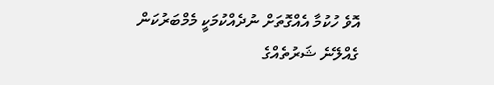އޮވެ ހުކުމާ އެއްގޮތަށް ނުދެއްކުމަކީ މެމްބަރުކަން ގެއްލޭނެ ޝަރުތެއްގެ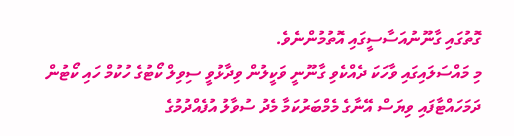ގޮތުގައި ގާނޫނުއަސާސީގައި އޮތުމުންނެވެ.
މި މައްސަލައިގައި ވާހަކަ ދެއްކެވި ގާނޫނީ ވަކީލުން ވިދާޅުވީ ސިވިލް ކޯޓުގެ ހުކުމް ހައި ކޯޓުން ދަމަހައްޓާފައި ވިޔަސް އޭނާގެ މެމްބަރުކަމާ މެދު ސުވާލު އުފެއްދުމުގެ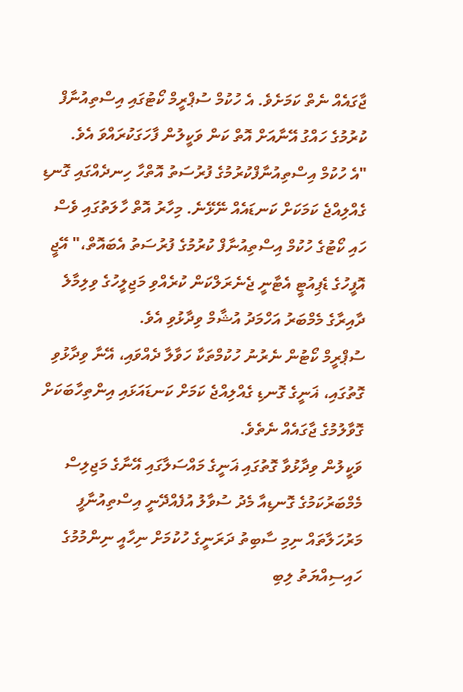ޖާގައެއް ނެތް ކަމަށެވެ. އެ ހުކުމް ސުޕްރީމް ކޯޓުގައި އިސްތިއުނާފް ކުރުމުގެ ހައްގު އޭނާއަށް އޮތް ކަން ވަކީލުން ފާހަގަކުރައްވަ އެވެ.
"އެ ހުކުމް އިސްތިއުނާފްކުރުމުގެ ފުރުސަތު އޮތްހާ ހިނދެއްގައި ގޮނޑި ގެއްލިއްޖެ ކަމަކަށް ކަނޑައެއް ނޭޅޭނެ. މިހާރު އޮތް ހާލަތުގައި ވެސް ހައި ކޯޓުގެ ހުކުމް އިސްތިއުނާފް ކުރުމުގެ ފުރުސަތު އެބައޮތް،" އޭޖީ އޮފީހުގެ ޑެޕިއުޓީ އެޓާނީ ޖެނެރަލްކަން ކުރެއްވި މަޖިލީހުގެ ވިލިމާލެ ދާއިރާގެ މެމްބަރު އަހްމަދު އުޝާމް ވިދާޅުވި އެވެ.
ސުޕްރީމް ކޯޓުން ނެރުނު ހުކުމްތަކާ ހަވާލާ ދެއްވައި، އޭނާ ވިދާޅުވި ގޮތުގައި، ޣަނީގެ ގޮނޑި ގެއްލިއްޖެ ކަމަށް ކަނޑައަޅައި އިންތިހާބަކަށް ގޮވާލުމުގެ ޖާގައެއް ނެތެވެ.
ވަކީލުން ވިދާޅުވާ ގޮތުގައި ޣަނީގެ މައްސަލާގައި އޭނާގެ މަޖިލިސް މެމްބަރުކަމުގެ ގޮނޑިއާ މެދު ސުވާލު އުފެއްދޭނީ އިސްތިއުނާފީ މަރުހަލާތައް ނިމި ސާބިތު ދަރަނީގެ ހުކުމަށް ނިހާއީ ނިންމުމުގެ ހައިސިއްޔަތު ލިބި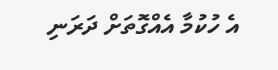އެ ހުކުމާ އެއްގޮތަށް ދަރަނި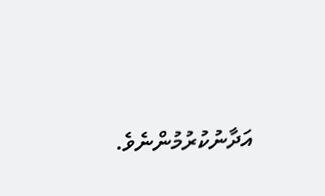އަދާނުކުރުމުންނެވެ.